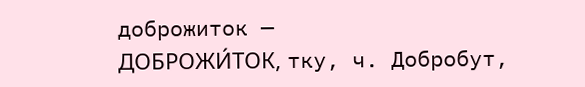доброжиток —
ДОБРОЖИ́ТОК, тку, ч. Добробут,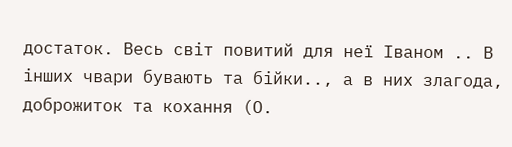достаток. Весь світ повитий для неї Іваном .. В інших чвари бувають та бійки.., а в них злагода, доброжиток та кохання (О.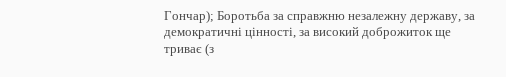Гончар); Боротьба за справжню незалежну державу, за демократичні цінності, за високий доброжиток ще триває (з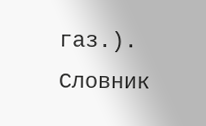газ.).
Словник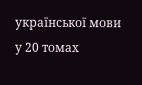української мови у 20 томах